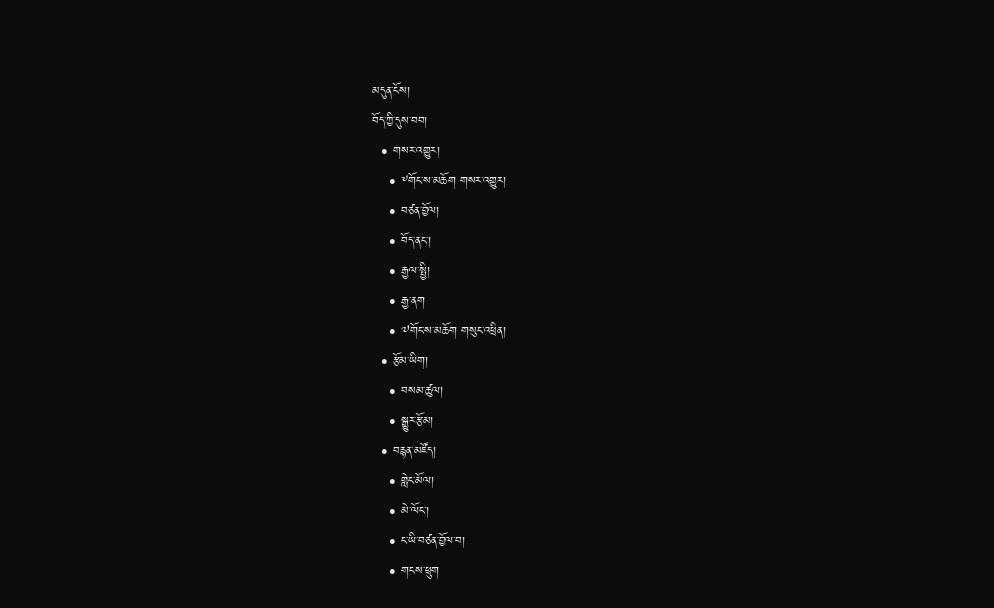མདུན་ངོས།
བོད་ཀྱི་དུས་བབ།
  • གསར་འགྱུར།
    • ༸གོང་ས་མཆོག གསར་འགྱུར།
    • བཙན་བྱོལ།
    • བོད་ནང་།
    • རྒྱལ་སྤྱི།
    • རྒྱ་ནག
    • ༧གོང་ས་མཆོག གསུང་འཕྲིན།
  • རྩོམ་ཡིག།
    • བསམ་ཚུལ།
    • སྒྱུར་རྩོམ།
  • བརྙན་མཛོད།
    • གླེང་མོལ།
    • མེ་ལོང་།
    • ང་ཡི་བཙན་བྱོལ་བ།
    • གངས་ཕྲུག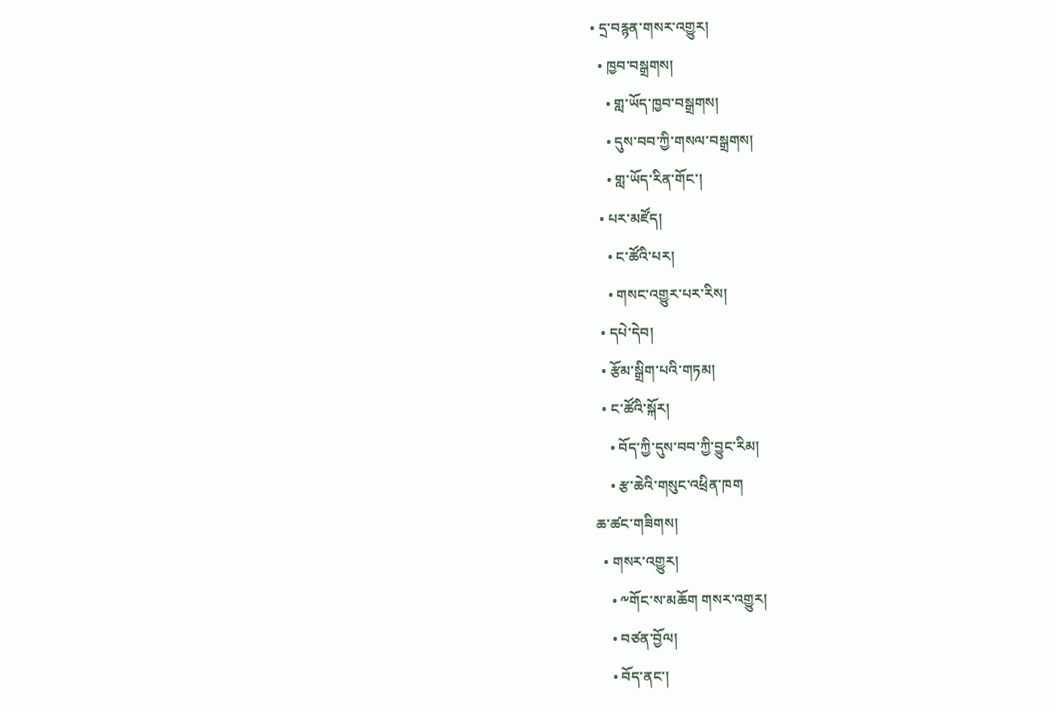• དྲ་བརྙན་གསར་འགྱུར།
  • ཁྱབ་བསྒྲགས།
    • གླ་ཡོད་ཁྱབ་བསྒྲགས།
    • དུས་བབ་ཀྱི་གསལ་བསྒྲགས།
    • གླ་ཡོད་རིན་གོང་།
  • པར་མཛོད།
    • ང་ཚོའི་པར།
    • གསང་འགྱུར་པར་རིས།
  • དཔེ་དེབ།
  • རྩོམ་སྒྲིག་པའི་གཏམ།
  • ང་ཚོའི་སྐོར།
    • བོད་ཀྱི་དུས་བབ་ཀྱི་བྱུང་རིམ།
    • རྩ་ཆེའི་གསུང་འཕྲིན་ཁག
ཆ་ཚང་གཟིགས།
  • གསར་འགྱུར།
    • ༸གོང་ས་མཆོག གསར་འགྱུར།
    • བཙན་བྱོལ།
    • བོད་ནང་།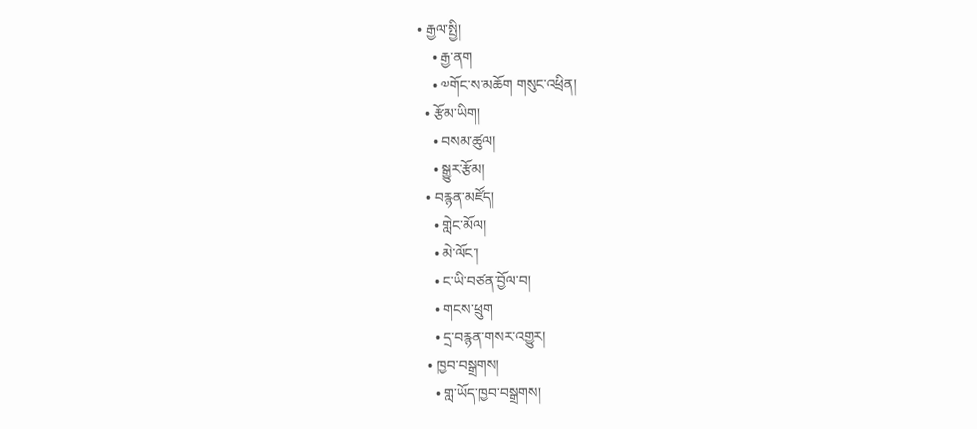• རྒྱལ་སྤྱི།
    • རྒྱ་ནག
    • ༧གོང་ས་མཆོག གསུང་འཕྲིན།
  • རྩོམ་ཡིག།
    • བསམ་ཚུལ།
    • སྒྱུར་རྩོམ།
  • བརྙན་མཛོད།
    • གླེང་མོལ།
    • མེ་ལོང་།
    • ང་ཡི་བཙན་བྱོལ་བ།
    • གངས་ཕྲུག
    • དྲ་བརྙན་གསར་འགྱུར།
  • ཁྱབ་བསྒྲགས།
    • གླ་ཡོད་ཁྱབ་བསྒྲགས།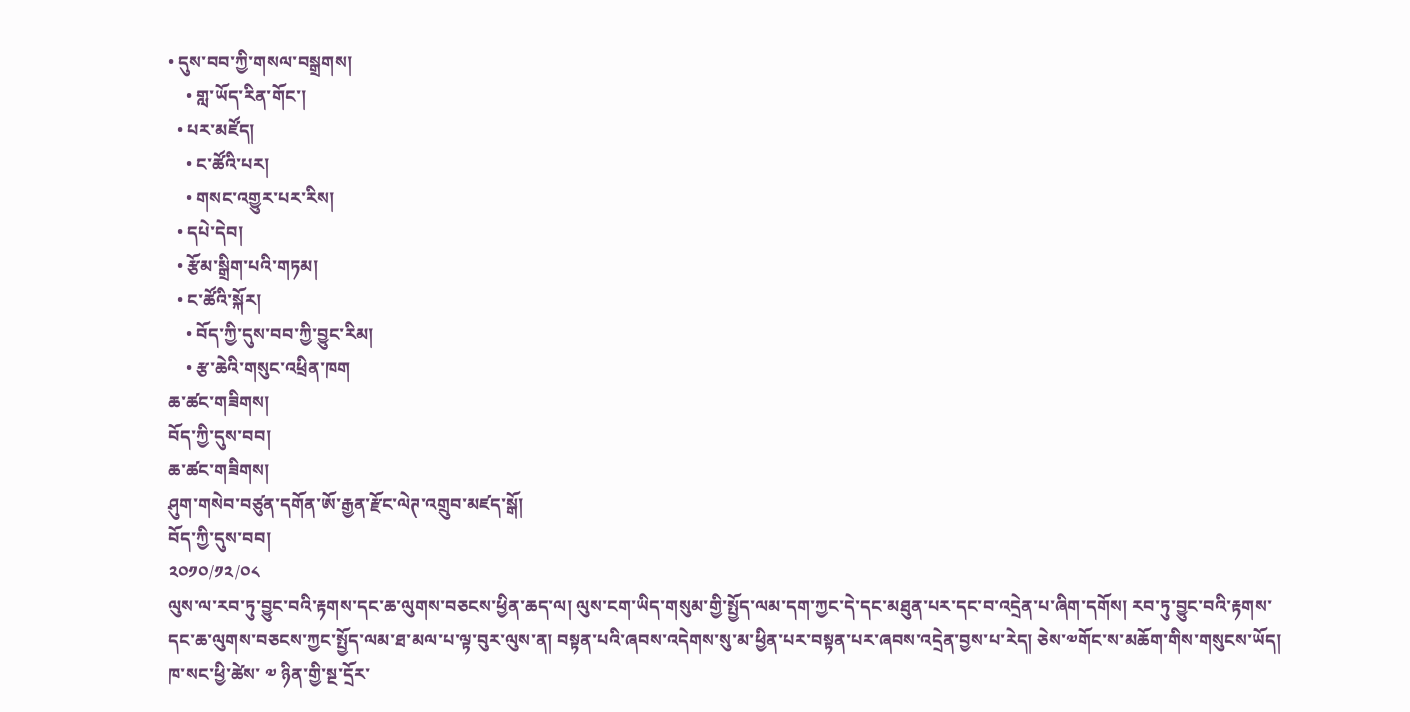• དུས་བབ་ཀྱི་གསལ་བསྒྲགས།
    • གླ་ཡོད་རིན་གོང་།
  • པར་མཛོད།
    • ང་ཚོའི་པར།
    • གསང་འགྱུར་པར་རིས།
  • དཔེ་དེབ།
  • རྩོམ་སྒྲིག་པའི་གཏམ།
  • ང་ཚོའི་སྐོར།
    • བོད་ཀྱི་དུས་བབ་ཀྱི་བྱུང་རིམ།
    • རྩ་ཆེའི་གསུང་འཕྲིན་ཁག
ཆ་ཚང་གཟིགས།
བོད་ཀྱི་དུས་བབ།
ཆ་ཚང་གཟིགས།
ཤུག་གསེབ་བཙུན་དགོན་ཨོ་རྒྱན་རྫོང་ལེཊ་འགྲུབ་མཛད་སྒོ།
བོད་ཀྱི་དུས་བབ།
༢༠༡༠/༡༢/༠༨
ལུས་ལ་རབ་ཏུ་བྱུང་བའི་རྟགས་དང་ཆ་ལུགས་བཅངས་ཕྱིན་ཆད་ལ། ལུས་ངག་ཡིད་གསུམ་གྱི་སྤྱོད་ལམ་དག་ཀྱང་དེ་དང་མཐུན་པར་དང་བ་འདྲེན་པ་ཞིག་དགོས། རབ་ཏུ་བྱུང་བའི་རྟགས་དང་ཆ་ལུགས་བཅངས་ཀྱང་སྤྱོད་ལམ་ཐ་མལ་པ་ལྟ་བུར་ལུས་ན། བསྟན་པའི་ཞབས་འདེགས་སུ་མ་ཕྱིན་པར་བསྟན་པར་ཞབས་འདྲེན་བྱས་པ་རེད། ཅེས་༧གོང་ས་མཆོག་གིས་གསུངས་ཡོད།
ཁ་སང་ཕྱི་ཚེས་ ༧ ཉིན་གྱི་སྔ་དྲོར་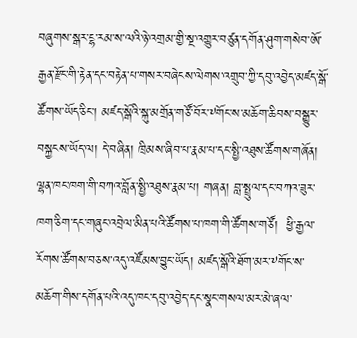བཞུགས་སྒར་ངྷ་རམ་ས་ལའི་ཉེ་འགྲམ་གྱི་སྔ་འགྱུར་བཙུན་དགོན་ཤུག་གསེབ་ཨོ་རྒྱན་རྫོང་གི་རྟེན་དང་བརྟེན་པ་གསར་བཞེངས་ལེགས་འགྲུབ་ཀྱི་དབུ་འབྱེད་མཛད་སྒོ་ཚོགས་ཡོད་ཅིང་། མཛད་སྒོའི་སྐུ་མགྲོན་གཙོ་བོར་༸གོང་ས་མཆོག་ཆིབས་བསྒྱུར་བསྐྱངས་ཡོད་ལ། དེ་བཞིན། ཁྲིམས་ཞིབ་པ་རྣམ་པ་དང་སྤྱི་འཐུས་ཚོགས་གཞོན། ལྷན་ཁང་ཁག་གི་བཀའ་བློན་སྤྱི་འཐུས་རྣམ་པ། གཞན། བླ་སྤྲུལ་དང་བཀའ་ཟུར་ཁག་ཅིག་དང་གཞུང་འབྲེལ་མིན་པའི་ཚོགས་པ་ཁག་གི་ཚོགས་གཙོ།  ཕྱི་རྒྱལ་རོགས་ཚོགས་བཅས་འདུ་འཛོམས་བྱུང་ཡོད། མཛད་སྒོའི་ཐོག་མར་༸གོང་ས་མཆོག་གིས་དགོན་པའི་འདུ་ཁང་དབུ་འབྱེད་དང་སྣང་གསལ་མར་མེ་ཞལ་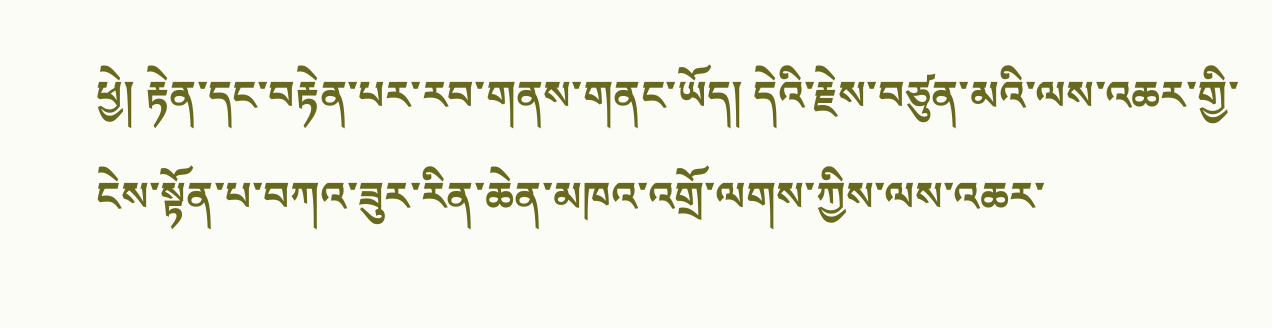ཕྱེ། རྟེན་དང་བརྟེན་པར་རབ་གནས་གནང་ཡོད། དེའི་རྗེས་བཙུན་མའི་ལས་འཆར་གྱི་ངེས་སྟོན་པ་བཀའ་ཟུར་རིན་ཆེན་མཁའ་འགྲོ་ལགས་ཀྱིས་ལས་འཆར་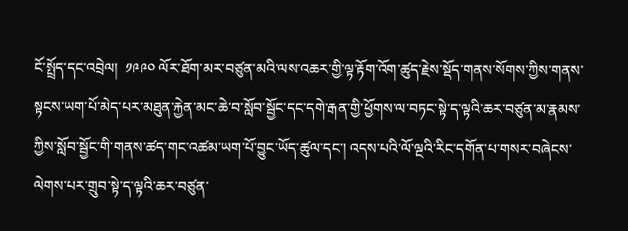ངོ་སྤྲོད་དང་འབྲེལ།  ༡༩༩༠ ལོར་ཐོག་མར་བཙུན་མའི་ལས་འཆར་གྱི་ལྟ་རྟོག་འོག་ཚུད་རྗེས་སྡོད་གནས་སོགས་ཀྱིས་གནས་སྟངས་ཡག་པོ་མེད་པར་མཐུན་རྐྱེན་མང་ཆེ་བ་སློབ་སྦྱོང་དང་དགེ་རྒན་གྱི་ཕྱོགས་ལ་བཏང་སྟེ་ད་ལྟའི་ཆར་བཙུན་མ་རྣམས་ཀྱིས་སློབ་སྦྱོང་གི་གནས་ཚད་གང་འཚམ་ཡག་པོ་བྱུང་ཡོད་ཚུལ་དང་། འདས་པའི་ལོ་ལྔའི་རིང་དགོན་པ་གསར་བཞེངས་ལེགས་པར་གྲུབ་སྟེ་ད་ལྟའི་ཆར་བཙུན་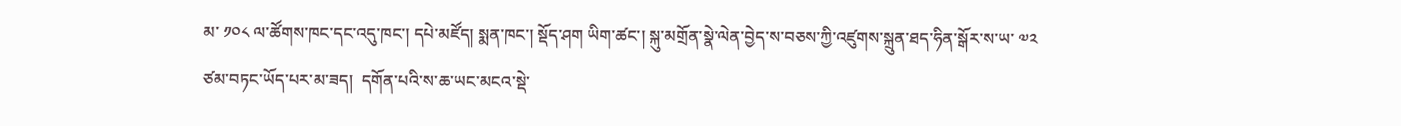མ་ ༡༠༨ ལ་ཚོགས་ཁང་དང་འདུ་ཁང་། དཔེ་མཛོད། སྨན་ཁང་། སྡོད་ཤག ཡིག་ཚང་། སྐུ་མགྲོན་སྣེ་ལེན་བྱེད་ས་བཅས་ཀྱི་འཛུགས་སྐྲུན་ཐད་ཧིན་སྒོར་ས་ཡ་ ༧༢ ཙམ་བཏང་ཡོད་པར་མ་ཟད།  དགོན་པའི་ས་ཆ་ཡང་མངའ་སྡེ་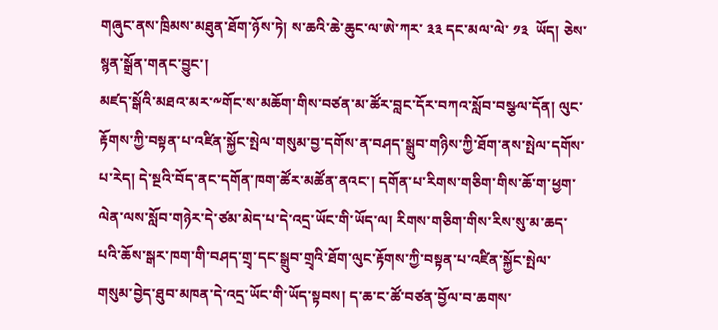གཞུང་ནས་ཁྲིམས་མཐུན་ཐོག་ཉོས་ཏེ། ས་ཆའི་ཆེ་ཆུང་ལ་ཨེ་ཀར་ ༣༣ དང་མལ་ལེ་ ༡༣  ཡོད། ཅེས་སྙན་སྒྲོན་གནང་བྱུང་།
མཛད་སྒོའི་མཐའ་མར་༸གོང་ས་མཆོག་གིས་བཙན་མ་ཚོར་བླང་དོར་བཀའ་སློབ་བསྩལ་དོན། ལུང་རྟོགས་ཀྱི་བསྟན་པ་འཛིན་སྐྱོང་སྤེལ་གསུམ་བྱ་དགོས་ན་བཤད་སྒྲུབ་གཉིས་ཀྱི་ཐོག་ནས་སྤེལ་དགོས་པ་རེད། དེ་སྔའི་བོད་ནང་དགོན་ཁག་ཚོར་མཚོན་ནའང་། དགོན་པ་རིགས་གཅིག་གིས་ཆོ་ག་ཕྱག་ལེན་ལས་སློབ་གཉེར་དེ་ཙམ་མེད་པ་དེ་འདྲ་ཡོང་གི་ཡོད་ལ། རིགས་གཅིག་གིས་རིས་སུ་མ་ཆད་པའི་ཆོས་སྒར་ཁག་གི་བཤད་གྲྭ་དང་སྒྲུབ་གྲྭའི་ཐོག་ལུང་རྟོགས་ཀྱི་བསྟན་པ་འཛིན་སྐྱོང་སྤེལ་གསུམ་བྱེད་ཐུབ་མཁན་དེ་འདྲ་ཡོང་གི་ཡོད་སྟབས། ད་ཆ་ང་ཚོ་བཙན་བྱོལ་བ་ཆགས་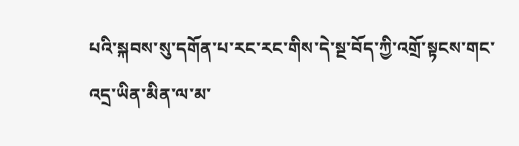པའི་སྐབས་སུ་དགོན་པ་རང་རང་གིས་དེ་སྔ་བོད་ཀྱི་འགྲོ་སྟངས་གང་འདྲ་ཡིན་མིན་ལ་མ་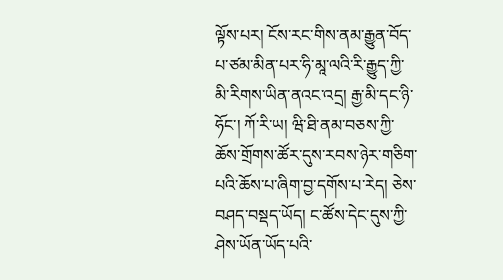ལྟོས་པར། ངོས་རང་གིས་ནམ་རྒྱུན་བོད་པ་ཙམ་མིན་པར་ཧི་མཱ་ལའི་རི་རྒྱུད་ཀྱི་མི་རིགས་ཡིན་ནའང་འདྲ། རྒྱ་མི་དང་ཉི་ཧོང་། ཀོ་རི་ཡ། ཝི་ཐི་ནམ་བཅས་ཀྱི་ཆོས་གྲོགས་ཚོར་དུས་རབས་ཉེར་གཅིག་པའི་ཆོས་པ་ཞིག་བྱ་དགོས་པ་རེད། ཅེས་བཤད་བསྡད་ཡོད། ང་ཚོས་དེང་དུས་ཀྱི་ཤེས་ཡོན་ཡོད་པའི་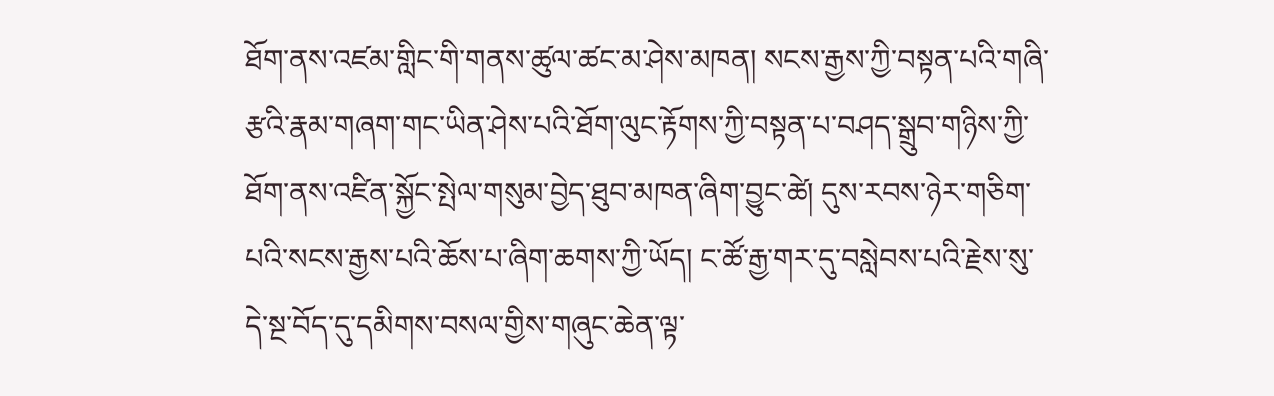ཐོག་ནས་འཛམ་གླིང་གི་གནས་ཚུལ་ཚང་མ་ཤེས་མཁན། སངས་རྒྱས་ཀྱི་བསྟན་པའི་གཞི་རྩའི་རྣམ་གཞག་གང་ཡིན་ཤེས་པའི་ཐོག་ལུང་རྟོགས་ཀྱི་བསྟན་པ་བཤད་སྒྲུབ་གཉིས་ཀྱི་ཐོག་ནས་འཛིན་སྐྱོང་སྤེལ་གསུམ་བྱེད་ཐུབ་མཁན་ཞིག་བྱུང་ཚེ། དུས་རབས་ཉེར་གཅིག་པའི་སངས་རྒྱས་པའི་ཆོས་པ་ཞིག་ཆགས་ཀྱི་ཡོད། ང་ཚོ་རྒྱ་གར་དུ་བསླེབས་པའི་རྗེས་སུ་དེ་སྔ་བོད་དུ་དམིགས་བསལ་གྱིས་གཞུང་ཆེན་ལྟ་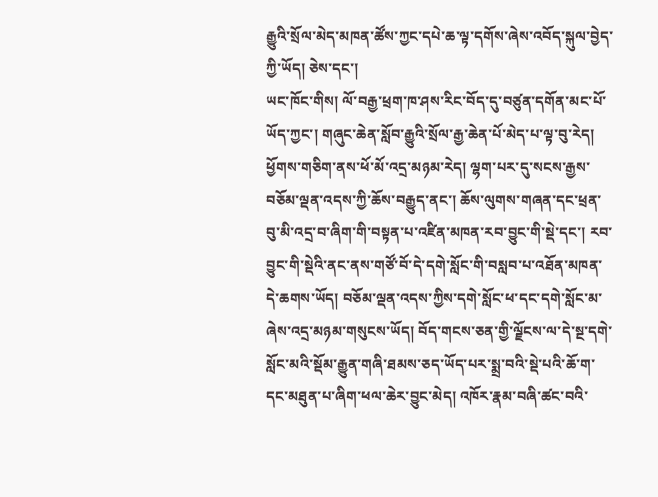རྒྱུའི་སྲོལ་མེད་མཁན་ཚོས་ཀྱང་དཔེ་ཆ་ལྟ་དགོས་ཞེས་འབོད་སྐུལ་བྱེད་ཀྱི་ཡོད། ཅེས་དང་།
ཡང་ཁོང་གིས། ལོ་བརྒྱ་ཕྲག་ཁ་ཤས་རིང་བོད་དུ་བཙུན་དགོན་མང་པོ་ཡོད་ཀྱང་། གཞུང་ཆེན་སློབ་རྒྱུའི་སྲོལ་རྒྱ་ཆེན་པོ་མེད་པ་ལྟ་བུ་རེད། ཕྱོགས་གཅིག་ནས་ཕོ་མོ་འདྲ་མཉམ་རེད། ལྷག་པར་དུ་སངས་རྒྱས་བཅོམ་ལྡན་འདས་ཀྱི་ཆོས་བརྒྱུད་ནང་། ཆོས་ལུགས་གཞན་དང་ཕྲན་བུ་མི་འདྲ་བ་ཞིག་གི་བསྟན་པ་འཛིན་མཁན་རབ་བྱུང་གི་སྡེ་དང་། རབ་བྱུང་གི་སྡེའི་ནང་ནས་གཙོ་བོ་དེ་དགེ་སློང་གི་བསླབ་པ་འཐོན་མཁན་དེ་ཆགས་ཡོད། བཅོམ་ལྡན་འདས་ཀྱིས་དགེ་སློང་ཕ་དང་དགེ་སློང་མ་ཞེས་འདྲ་མཉམ་གསུངས་ཡོད། བོད་གངས་ཅན་གྱི་ལྗོངས་ལ་དེ་སྔ་དགེ་སློང་མའི་སྡོམ་རྒྱུན་གཞི་ཐམས་ཅད་ཡོད་པར་སྨྲ་བའི་སྡེ་པའི་ཆོ་ག་དང་མཐུན་པ་ཞིག་ཕལ་ཆེར་བྱུང་མེད། འཁོར་རྣམ་བཞི་ཚང་བའི་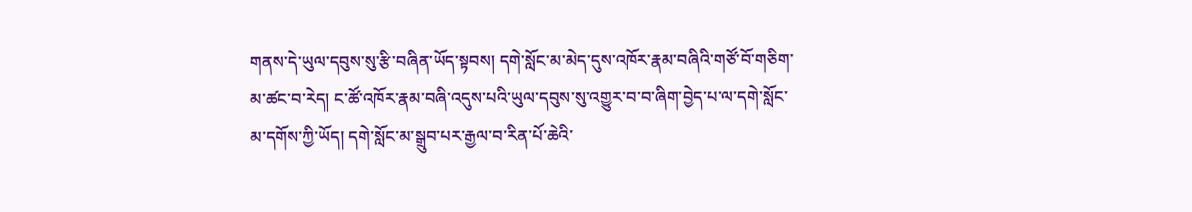གནས་དེ་ཡུལ་དབུས་སུ་རྩི་བཞིན་ཡོད་སྟབས། དགེ་སློང་མ་མེད་དུས་འཁོར་རྣམ་བཞིའི་གཙོ་བོ་གཅིག་མ་ཚང་བ་རེད། ང་ཚོ་འཁོར་རྣམ་བཞི་འདུས་པའི་ཡུལ་དབུས་སུ་འགྱུར་བ་བ་ཞིག་བྱེད་པ་ལ་དགེ་སློང་མ་དགོས་ཀྱི་ཡོད། དགེ་སློང་མ་སྒྲུབ་པར་རྒྱལ་བ་རིན་པོ་ཆེའི་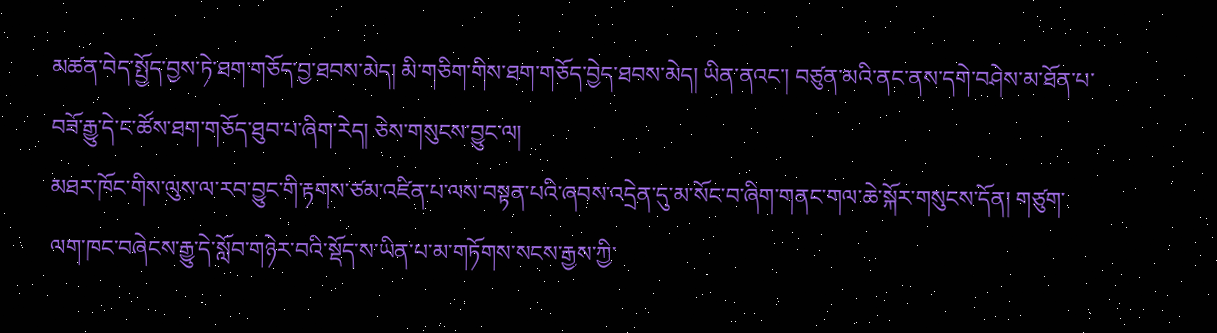མཚན་བེད་སྤྱོད་བྱས་ཏེ་ཐག་གཅོད་བྱ་ཐབས་མེད། མི་གཅིག་གིས་ཐག་གཅོད་བྱེད་ཐབས་མེད། ཡིན་ནའང་། བཙུན་མའི་ནང་ནས་དགེ་བཤེས་མ་ཐོན་པ་བཟོ་རྒྱུ་དེ་ང་ཚོས་ཐག་གཅོད་ཐུབ་པ་ཞིག་རེད། ཅེས་གསུངས་བྱུང་ལ།
མཐར་ཁོང་གིས་ལུས་ལ་རབ་བྱུང་གི་རྟགས་ཙམ་འཛིན་པ་ལས་བསྟན་པའི་ཞབས་འདྲེན་དུ་མ་སོང་བ་ཞིག་གནང་གལ་ཆེ་སྐོར་གསུངས་དོན། གཙུག་ལག་ཁང་བཞེངས་རྒྱུ་དེ་སློབ་གཉེར་བའི་སྡོད་ས་ཡིན་པ་མ་གཏོགས་སངས་རྒྱས་ཀྱི་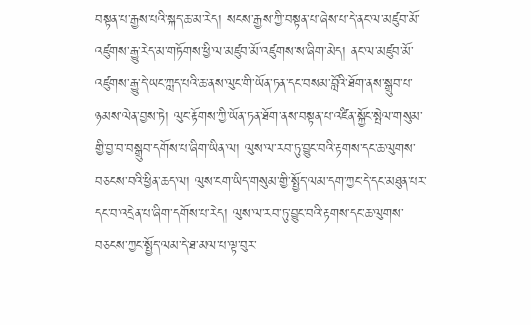བསྟན་པ་རྒྱས་པའི་སྐད་ཆ་མ་རེད། སངས་རྒྱས་ཀྱི་བསྟན་པ་ཞེས་པ་དེ་ནང་ལ་མཛུབ་མོ་འཛུགས་རྒྱུ་རེད་མ་གཏོགས་ཕྱི་ལ་མཛུབ་མོ་འཛུགས་ས་ཞིག་མེད། ནང་ལ་མཛུབ་མོ་འཛུགས་རྒྱུ་དེ་ཡང་ཀླད་པའི་ཆ་ནས་ལུང་གི་ཡོན་ཏན་དང་བསམ་བློའི་ཐོག་ནས་སྒྲུབ་པ་ཉམས་ལེན་བྱས་ཏེ། ལུང་རྟོགས་ཀྱི་ཡོན་ཏན་ཐོག་ནས་བསྟན་པ་འཛིན་སྐྱོང་སྤེལ་གསུམ་གྱི་བྱ་བ་བསྒྲུབ་དགོས་པ་ཞིག་ཡིན་ལ། ལུས་ལ་རབ་ཏུ་བྱུང་བའི་རྟགས་དང་ཆ་ལུགས་བཅངས་བའི་ཕྱིན་ཆད་ལ། ལུས་ངག་ཡིད་གསུམ་གྱི་སྤྱོད་ལམ་དག་ཀྱང་དེ་དང་མཐུན་པར་དང་བ་འདྲེན་པ་ཞིག་དགོས་པ་རེད། ལུས་ལ་རབ་ཏུ་བྱུང་བའི་རྟགས་དང་ཆ་ལུགས་བཅངས་ཀྱང་སྤྱོད་ལམ་དེ་ཐ་མལ་པ་ལྟ་བུར་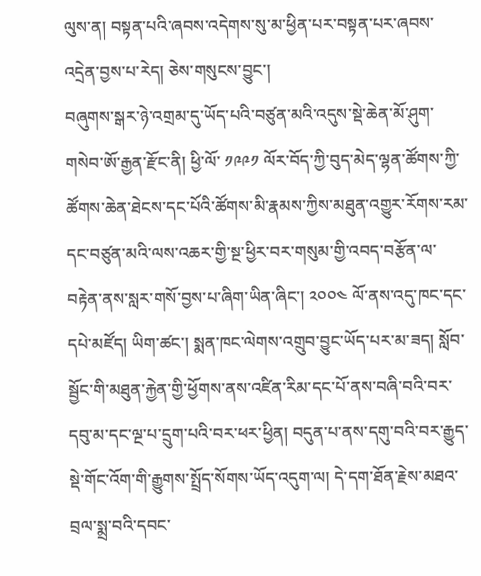ལུས་ན། བསྟན་པའི་ཞབས་འདེགས་སུ་མ་ཕྱིན་པར་བསྟན་པར་ཞབས་འདྲེན་བྱས་པ་རེད། ཅེས་གསུངས་བྱུང་།
བཞུགས་སྒར་ཉེ་འགྲམ་དུ་ཡོད་པའི་བཙུན་མའི་འདུས་སྡེ་ཆེན་མོ་ཤུག་གསེབ་ཨོ་རྒྱན་རྫོང་ནི། ཕྱི་ལོ་ ༡༩༩༡ ལོར་བོད་ཀྱི་བུད་མེད་ལྷན་ཚོགས་ཀྱི་ཚོགས་ཆེན་ཐེངས་དང་པོའི་ཚོགས་མི་རྣམས་ཀྱིས་མཐུན་འགྱུར་རོགས་རམ་དང་བཙུན་མའི་ལས་འཆར་གྱི་སྔ་ཕྱིར་བར་གསུམ་གྱི་འབད་བརྩོན་ལ་བརྟེན་ནས་སླར་གསོ་བྱས་པ་ཞིག་ཡིན་ཞིང་། ༢༠༠༤ ལོ་ནས་འདུ་ཁང་དང་དཔེ་མཛོད། ཡིག་ཚང་། སྨན་ཁང་ལེགས་འགྲུབ་བྱུང་ཡོད་པར་མ་ཟད། སློབ་སྦྱོང་གི་མཐུན་རྐྱེན་གྱི་ཕྱོགས་ནས་འཛིན་རིམ་དང་པོ་ནས་བཞི་བའི་བར་དབུ་མ་དང་ལྔ་པ་དྲུག་པའི་བར་ཕར་ཕྱིན། བདུན་པ་ནས་དགུ་བའི་བར་རྒྱུད་སྡེ་གོང་འོག་གི་རྒྱུགས་སྤྲོད་སོགས་ཡོད་འདུག་ལ། དེ་དག་ཐོན་རྗེས་མཐའ་བྲལ་སྨྲ་བའི་དབང་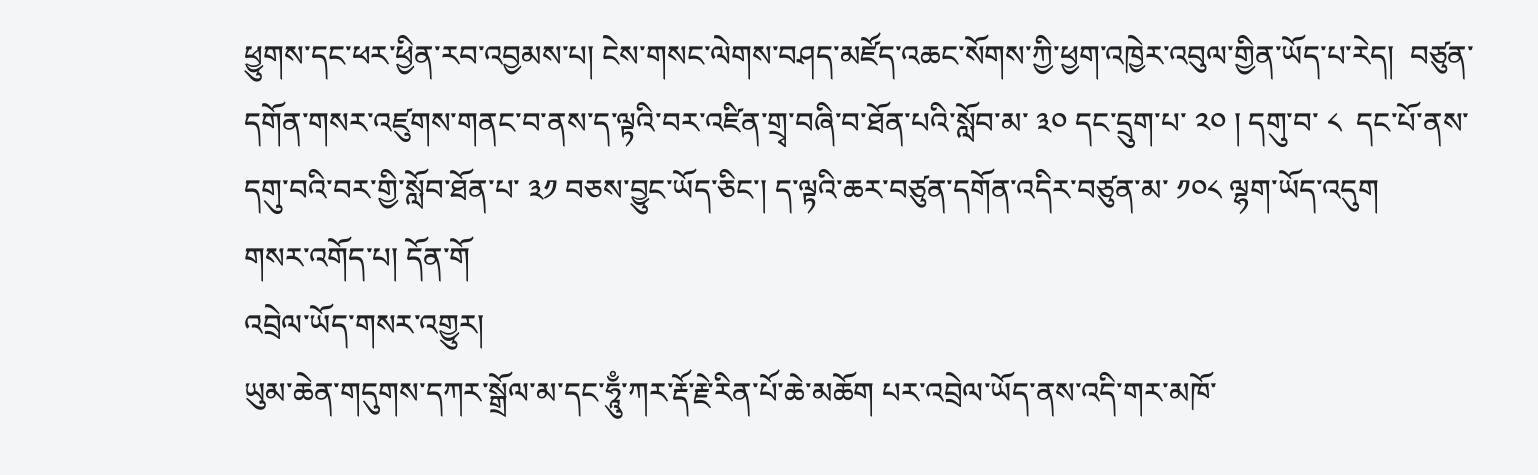ཕྱུགས་དང་ཕར་ཕྱིན་རབ་འབྱམས་པ། ངེས་གསང་ལེགས་བཤད་མཛོད་འཆང་སོགས་ཀྱི་ཕྱག་འཁྱེར་འབུལ་གྱིན་ཡོད་པ་རེད།  བཙུན་དགོན་གསར་འཛུགས་གནང་བ་ནས་ད་ལྟའི་བར་འཛིན་གྲྭ་བཞི་བ་ཐོན་པའི་སློབ་མ་ ༣༠ དང་དྲུག་པ་ ༢༠ ། དགུ་བ་ ༨  དང་པོ་ནས་དགུ་བའི་བར་གྱི་སློབ་ཐོན་པ་ ༣༡ བཅས་བྱུང་ཡོད་ཅིང་། ད་ལྟའི་ཆར་བཙུན་དགོན་འདིར་བཙུན་མ་ ༡༠༨ ལྷག་ཡོད་འདུག
གསར་འགོད་པ། དོན་གོ
འབྲེལ་ཡོད་གསར་འགྱུར།
ཡུམ་ཆེན་གདུགས་དཀར་སྒྲོལ་མ་དང་ཧཱུྃ་ཀར་རྡོ་རྗེ་རིན་པོ་ཆེ་མཆོག པར་འབྲེལ་ཡོད་ནས་འདི་གར་མཁོ་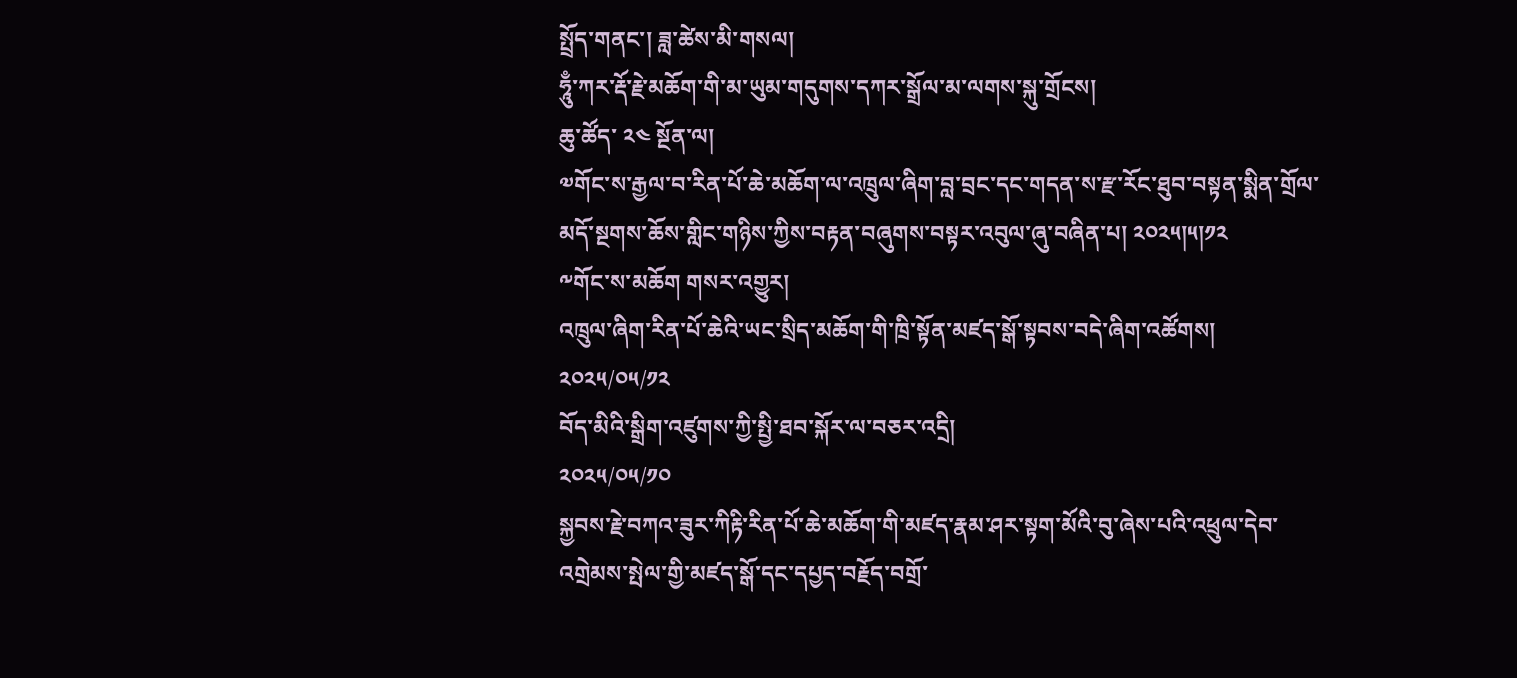སྤྲོད་གནང་། ཟླ་ཚེས་མི་གསལ།
ཧཱུྃ་ཀར་རྡོ་རྗེ་མཆོག་གི་མ་ཡུམ་གདུགས་དཀར་སྒྲོལ་མ་ལགས་སྐུ་གྲོངས།
ཆུ་ཚོད་ ༢༤ སྔོན་ལ།
༧གོང་ས་རྒྱལ་བ་རིན་པོ་ཆེ་མཆོག་ལ་འཁྲུལ་ཞིག་བླ་བྲང་དང་གདན་ས་རྫ་རོང་ཐུབ་བསྟན་སྨིན་གྲོལ་མདོ་སྔགས་ཆོས་གླིང་གཉིས་ཀྱིས་བརྟན་བཞུགས་བསྟར་འབུལ་ཞུ་བཞིན་པ། ༢༠༢༥།༥།༡༢
༸གོང་ས་མཆོག གསར་འགྱུར།
འཁྲུལ་ཞིག་རིན་པོ་ཆེའི་ཡང་སྲིད་མཆོག་གི་ཁྲི་སྟོན་མཛད་སྒོ་སྟབས་བདེ་ཞིག་འཚོགས།
༢༠༢༥/༠༥/༡༢
བོད་མིའི་སྒྲིག་འཛུགས་ཀྱི་སྤྱི་ཐབ་སྐོར་ལ་བཅར་འདྲི།
༢༠༢༥/༠༥/༡༠
སྐྱབས་རྗེ་བཀའ་ཟུར་ཀིརྟི་རིན་པོ་ཆེ་མཆོག་གི་མཛད་རྣམ་ཤར་སྟག་མོའི་བུ་ཞེས་པའི་འཕྲུལ་དེབ་འགྲེམས་སྤེལ་གྱི་མཛད་སྒོ་དང་དཔྱད་བརྗོད་བགྲོ་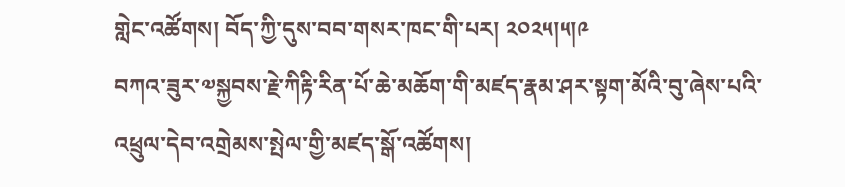གླེང་འཚོགས། བོད་ཀྱི་དུས་བབ་གསར་ཁང་གི་པར། ༢༠༢༥།༥།༩
བཀའ་ཟུར་༧སྐྱབས་རྗེ་ཀིརྟི་རིན་པོ་ཆེ་མཆོག་གི་མཛད་རྣམ་ཤར་སྟག་མོའི་བུ་ཞེས་པའི་འཕྲུལ་དེབ་འགྲེམས་སྤེལ་གྱི་མཛད་སྒོ་འཚོགས།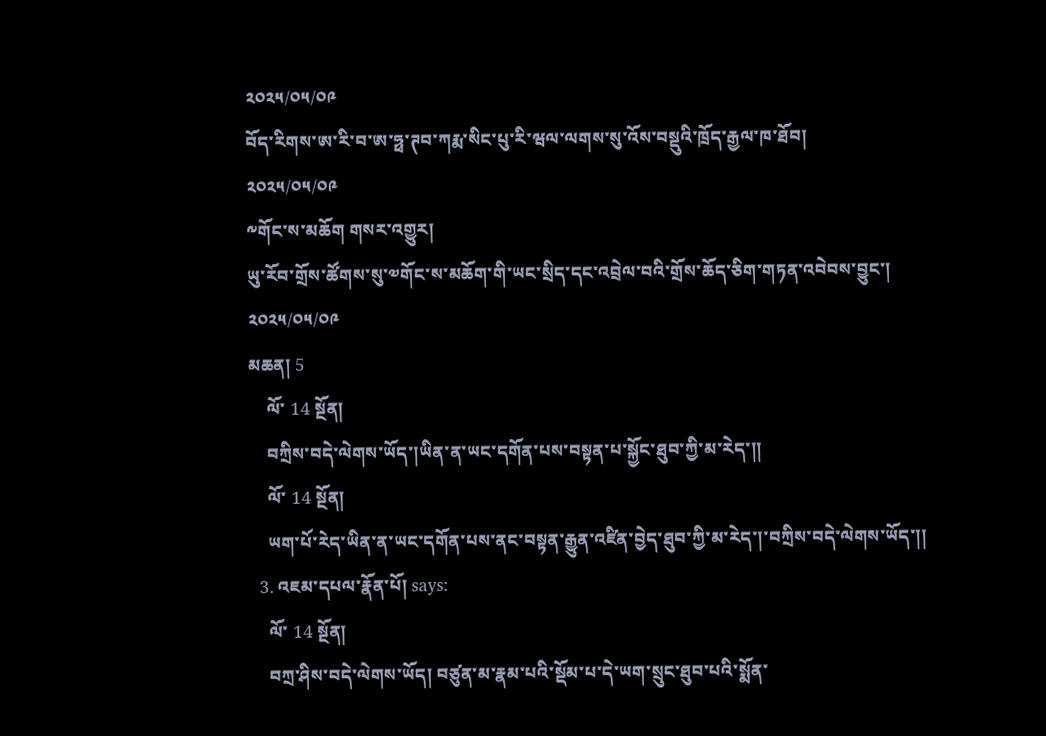༢༠༢༥/༠༥/༠༩
བོད་རིགས་ཨ་རི་བ་ཨ་ཧྥ་ཊབ་ཀརྨ་སིང་པུ་རི་ཝལ་ལགས་སུ་འོས་བསྡུའི་ཁྲོད་རྒྱལ་ཁ་ཐོབ།
༢༠༢༥/༠༥/༠༩
༸གོང་ས་མཆོག གསར་འགྱུར།
ཡུ་རོབ་གྲོས་ཚོགས་སུ་༧གོང་ས་མཆོག་གི་ཡང་སྲིད་དང་འབྲེལ་བའི་གྲོས་ཆོད་ཅིག་གཏན་འབེབས་བྱུང་།
༢༠༢༥/༠༥/༠༩
མཆན། 5
    ལོ་ 14 སྔོན།
    བཀྲིས་བདེ་ལེགས་ཡོད་།ཡིན་ན་ཡང་དགོན་པས་བསྟན་པ་སྐྱོང་ཐུབ་ཀྱི་མ་རེད་།།
    ལོ་ 14 སྔོན།
    ཡག་པོ་རེད་ཡིན་ན་ཡང་དགོན་པས་ནང་བསྟན་རྒྱུན་འཛིན་བྱེད་ཐུབ་ཀྱི་མ་རེད་།་བཀྲིས་བདེ་ལེགས་ཡོད་།།
  3. འཇམ་དཔལ་རྣོན་པོ། says:
    ལོ་ 14 སྔོན།
    བཀྲ་ཤིས་བདེ་ལེགས་ཡོད། བཙུན་མ་རྣམ་པའི་སྡོམ་པ་དེ་ཡག་སྲུང་ཐུབ་པའི་སྨོན་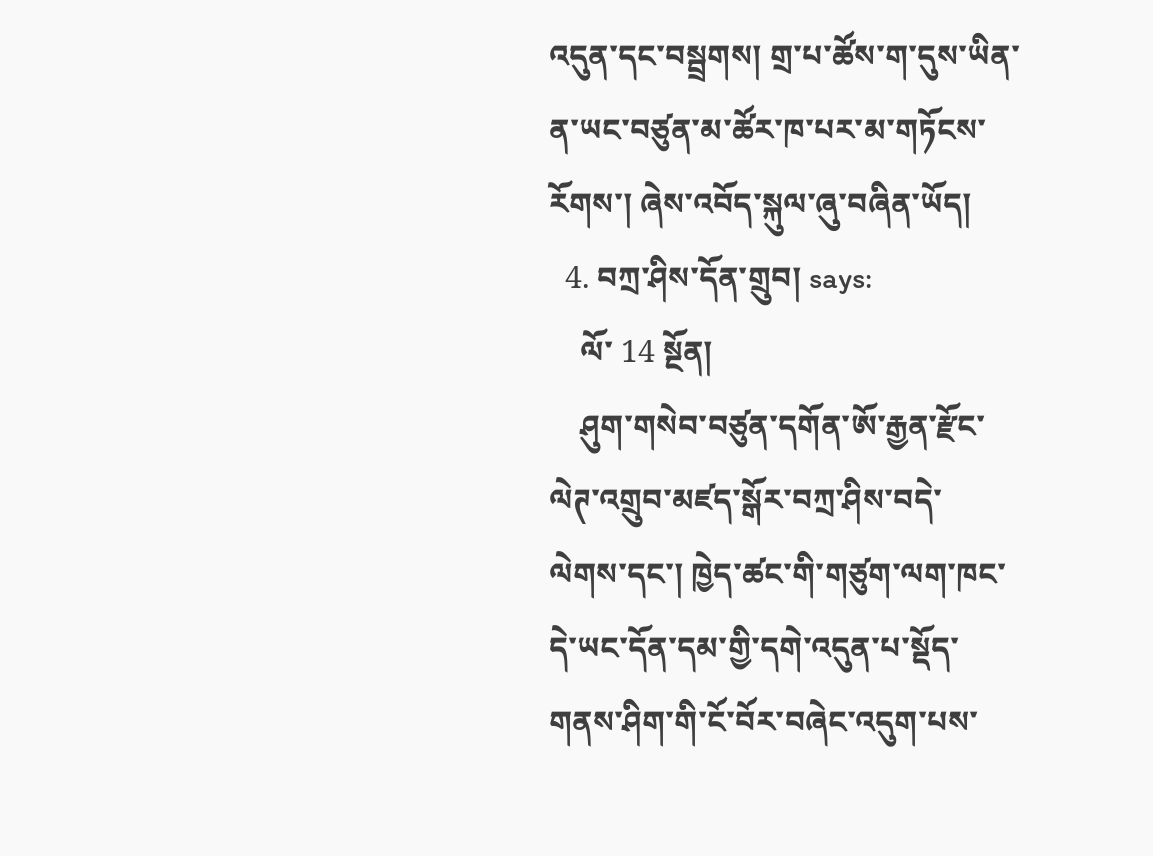འདུན་དང་བསྦྲགས། གྲ་པ་ཚོས་ག་དུས་ཡིན་ན་ཡང་བཙུན་མ་ཚོར་ཁ་པར་མ་གཏོངས་རོགས་། ཞེས་འབོད་སྐུལ་ཞུ་བཞིན་ཡོད།
  4. བཀྲ་ཤིས་དོན་གྲུབ། says:
    ལོ་ 14 སྔོན།
    ཤུག་གསེབ་བཙུན་དགོན་ཨོ་རྒྱན་རྫོང་ལེཊ་འགྲུབ་མཛད་སྒོར་བཀྲ་ཤིས་བདེ་ལེགས་དང་། ཁྱེད་ཚང་གི་གཙུག་ལག་ཁང་དེ་ཡང་དོན་དམ་གྱི་དགེ་འདུན་པ་སྡོད་གནས་ཤིག་གི་ངོ་བོར་བཞེང་འདུག་པས་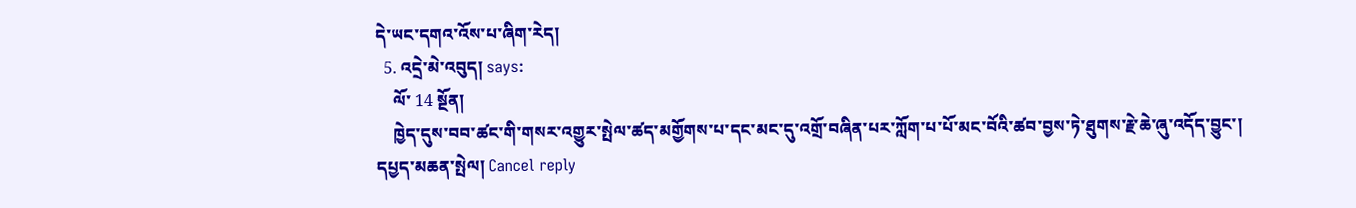དེ་ཡང་དགའ་འོས་པ་ཞིག་རེད།
  5. འདྲེ་མེ་འབུད། says:
    ལོ་ 14 སྔོན།
    ཁྱེད་དུས་བབ་ཚང་གི་གསར་འགྱུར་སྤེལ་ཚད་མགྱོགས་པ་དང་མང་དུ་འགྲོ་བཞིན་པར་ཀློག་པ་པོ་མང་བོའི་ཚབ་བྱས་ཏེ་ཐུགས་རྗེ་ཆེ་ཞུ་འདོད་བྱུང་།
དཔྱད་མཆན་སྤེལ། Cancel reply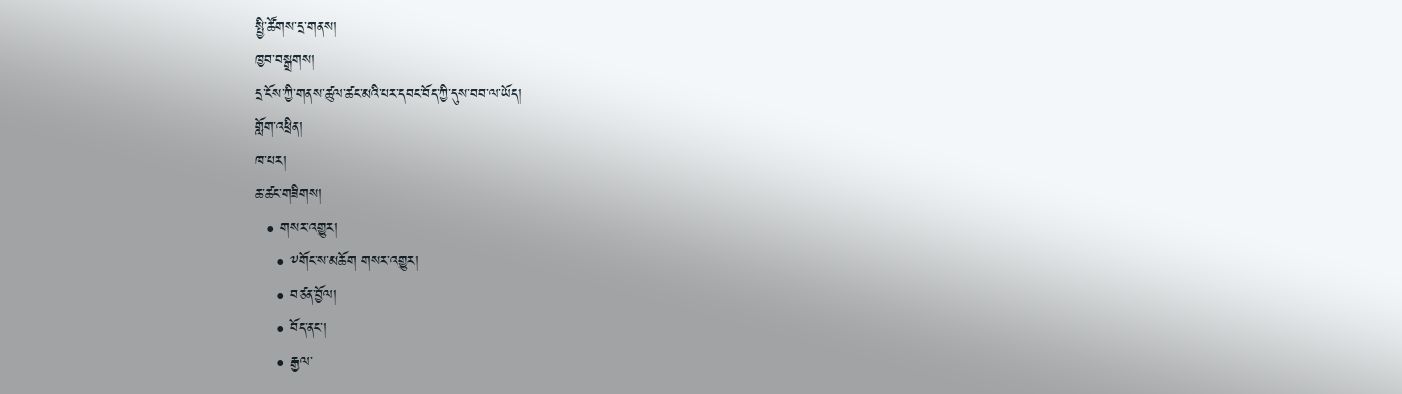སྤྱི་ཚོགས་དྲ་གནས།
ཁྱབ་བསྒྲགས།
དྲ་ངོས་ཀྱི་གནས་ཚུལ་ཚང་མའི་པར་དབང་བོད་ཀྱི་དུས་བབ་ལ་ཡོད།
གློག་འཕྲིན།
ཁ་པར།
ཆ་ཚང་གཟིགས།
  • གསར་འགྱུར།
    • ༸གོང་ས་མཆོག གསར་འགྱུར།
    • བཙན་བྱོལ།
    • བོད་ནང་།
    • རྒྱལ་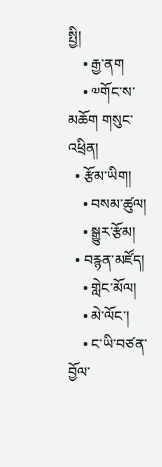སྤྱི།
    • རྒྱ་ནག
    • ༧གོང་ས་མཆོག གསུང་འཕྲིན།
  • རྩོམ་ཡིག།
    • བསམ་ཚུལ།
    • སྒྱུར་རྩོམ།
  • བརྙན་མཛོད།
    • གླེང་མོལ།
    • མེ་ལོང་།
    • ང་ཡི་བཙན་བྱོལ་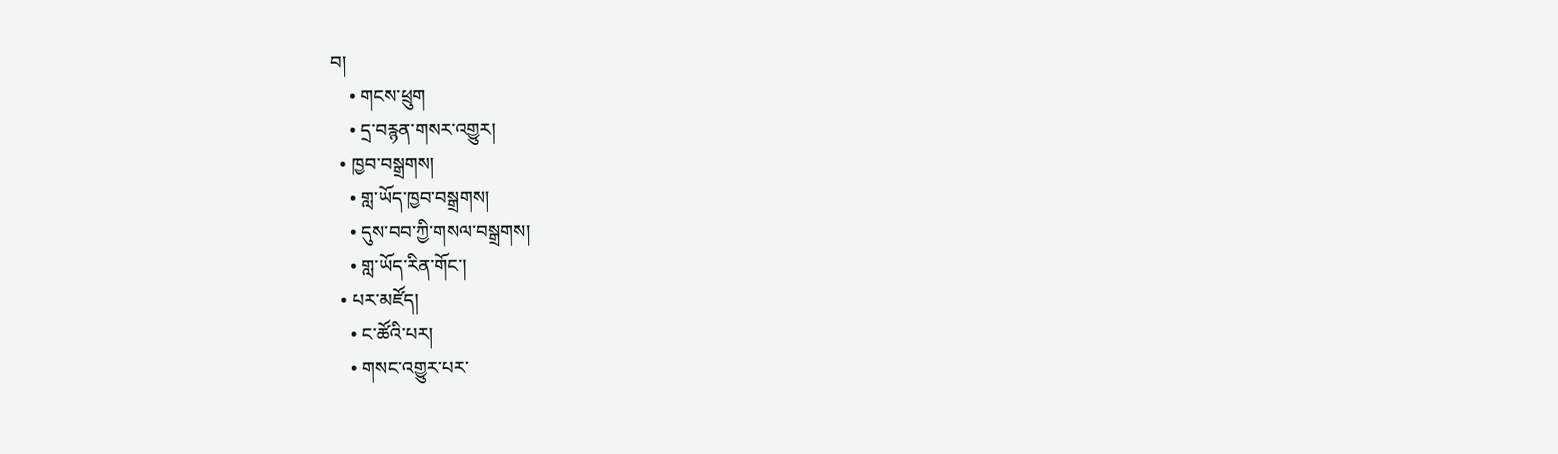བ།
    • གངས་ཕྲུག
    • དྲ་བརྙན་གསར་འགྱུར།
  • ཁྱབ་བསྒྲགས།
    • གླ་ཡོད་ཁྱབ་བསྒྲགས།
    • དུས་བབ་ཀྱི་གསལ་བསྒྲགས།
    • གླ་ཡོད་རིན་གོང་།
  • པར་མཛོད།
    • ང་ཚོའི་པར།
    • གསང་འགྱུར་པར་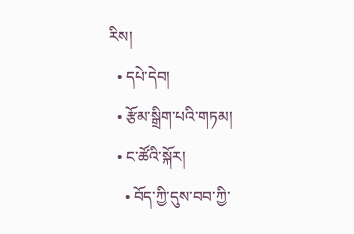རིས།
  • དཔེ་དེབ།
  • རྩོམ་སྒྲིག་པའི་གཏམ།
  • ང་ཚོའི་སྐོར།
    • བོད་ཀྱི་དུས་བབ་ཀྱི་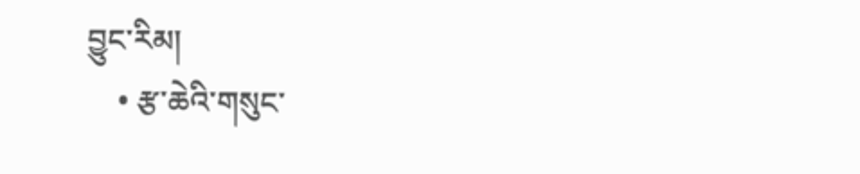བྱུང་རིམ།
    • རྩ་ཆེའི་གསུང་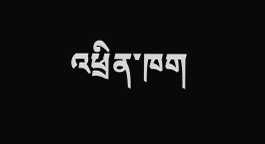འཕྲིན་ཁག